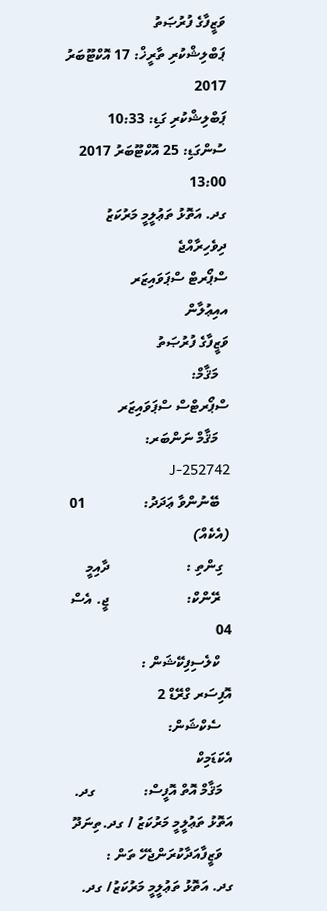ވަޒީފާގެ ފުރުޞަތު
ޕަބްލިޝްކުރި ތާރީޚް: 17 އޮކްޓޫބަރު 2017
ޕަބްލިޝްކުރި ގަޑި: 10:33
ސުންގަޑި: 25 އޮކްޓޫބަރު 2017 13:00
ގދ. އަތޮޅު ތަޢުލީމީ މަރުކަޒު
ދިވެހިރާއްޖެ
ސްޕޯރޓް ސްޕަވައިޒަރ
އއިޢުލާން
ވަޒީފާގެ ފުރުޞަތު
   މަޤާމް:                         ސްޕޯރޓްސް ސްޕަވައިޒަރ
   މަޤާމް ނަންބަރ:                J-252742
   ބޭނުންވާ ޢަދަދު:                01 (އެކެއް)
  ގިންތި :                     ދާއިމީ
   ރޭންކް:                     ޖީ. އެސް 04
   ކްލެސިފިކޭޝަން :              އޮފިސަރ ގްރޭޑް 2
   ސެކްޝަން:                   އެކަޑަމިކް
   މަޤާމް އޮތް އޮފީސް:             ގދ. އަތޮޅު ތަޢުލީމީ މަރުކަޒު / ގދ.ތިނަދޫ
   ވަޒީފާއަދާކުރަންޖެހޭ ތަން :         ގދ. އަތޮޅު ތަޢުލީމީ މަރުކަޒު/ ގދ.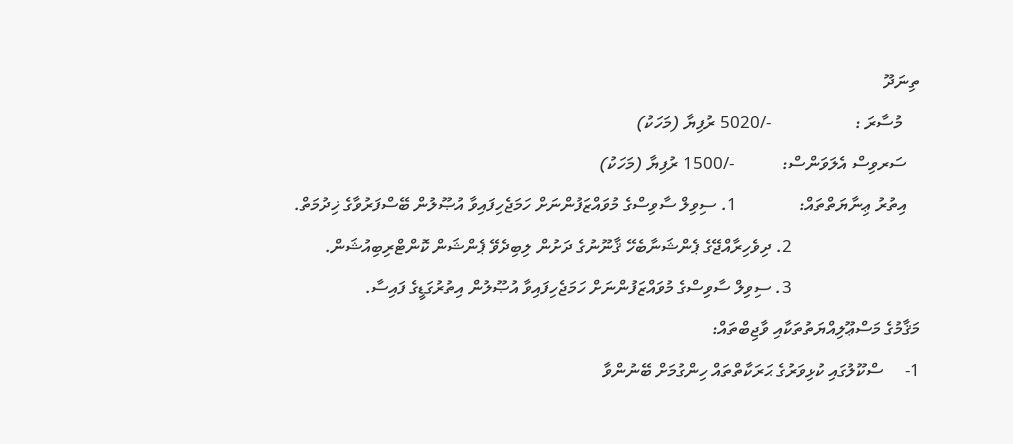ތިނަދޫ
    މުސާރަ :                   -/5020 ރުފިޔާ (މަހަކު)
   ސަރވިސް އެލަވަންސް:           -/1500 ރުފިޔާ (މަހަކު)
   އިތުރު ޢިނާޔަތްތައް:              1. ސިވިލް ސާވިސްގެ މުވައްޒަފުންނަށް ހަމަޖެހިފައިވާ އުޞޫލުން ބޭސްފަރުވާގެ ޚިދުމަތް.
                             2. ދިވެހިރާއްޖޭގެ ޕެންޝަނާބެހޭ ޤާނޫނުގެ ދަށުން ލިބިދެވޭ ޕެންޝަން ކޮންޓްރިބިއުޝަން.
                             3. ސިވިލް ސާވިސްގެ މުވައްޒަފުންނަށް ހަމަޖެހިފައިވާ އުޞޫލުން އިތުރުގަޑީގެ ފައިސާ.
މަޤާމުގެ މަސްޢޫލިއްޔަތުތަކާއި ވާޖިބްތައް:
1-     ސްކޫލުގައި ކުޅިވަރުގެ ޙަރަކާތްތައް ހިންގުމަށް ބޭނުންވާ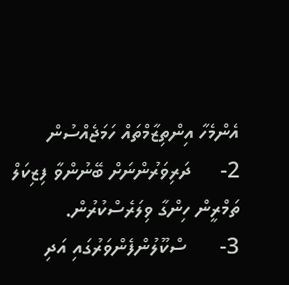އެންމެހާ އިންތިޒާމްތައް ހަމަޖެއްސުން
2-     ދަރިވަރުންނަށް ބޭނުންވާ ފިޒިކަލް ތަމްރީން ހިންގާ ވިލަރެސްކުރުން.
3-      ސްކޫލުންފެންވަރުގައި އަދި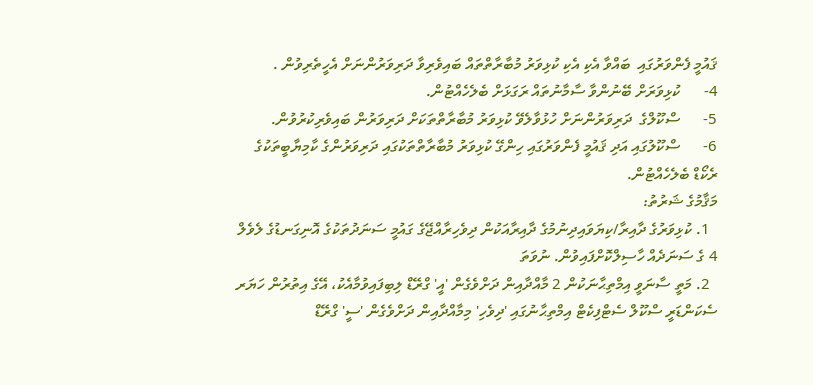ޤައުމީ ފެންވަރުގައި  ބައްވާ އެކި އެކި ކުޅިވަރު މުބާރާތްތައް ބައިވެރިވާ ދަރިވަރުންނަށް އެހީތެރިވުން .
4-      ކުޅިވަރަށް ބޭނުންވާ ސާމާނުތައް ރަގަޅަށް ބެލެހެއްޓުން.
5-      ސްކޫލްގެ  ދަރިވަރުންނަށް ހުޅުވާލެވޭ ކުޅިވަރު މުބާރާތްތަކަށް ދަރިވަރުން ބައިވެރިކުރުވުން.
6-      ސްކޫލުގައި އަދި ޤައުމީ ފެންވަރުގައި ހިންގޭ ކުޅިވަރު މުބާރާތްތަކުގައި ދަރިވަރުންގެ ކާމިޔާބީތަކުގެ ރެކޯޑް ބެލެހެއްޓުން.
މަޤާމުގެ ޝަރުތު:
  1. ކުޅިވަރުގެ ދާއިރާ/ކިޔަވައިދިނުމުގެ ދާއިރާއަކުން ދިވެހިރާއްޖޭގެ ގައުމީ ސަނަދުތަކުގެ އޮނިގަނޑުގެ ލެވެލް 4 ގެ ސަނަދެއް ހާސިލްކޮށްފައިވުން. ނުވަތަ
  2. މަތީ ސާނަވީ އިމްތިޙާނަކުން 2 މާއްދާއިން ދަށްވެގެން 'އީ' ގްރޭޑް ލިބިފައިވުމާއެކު، އޭގެ އިތުރުން ހަޔަރ ސެކަންޑަރީ ސްކޫލް ސެޓްފިކެޓް އިމްތިޙާނުގައި 'ދިވެހި' މިމާއްދާއިން ދަށްވެގެން 'ސީ' ގްރޭޑް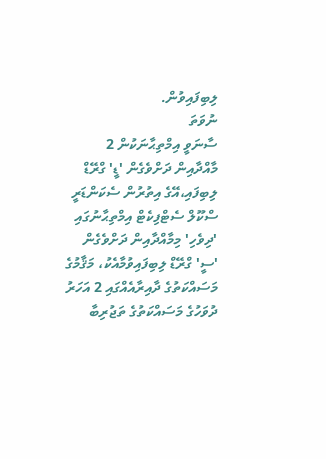ލިބިފައިވުން.
ނުވަތަ
ސާނަވީ އިމްތިޙާނަކުން 2 މާއްދާއިން ދަށްވެގެން 'ޑީ' ގްރޭޑް ލިބިފައި،އޭގެ އިތުރުން ސެކަންޑަރީ ސްކޫލް ސެޓްފިކެޓް އިމްތިޙާނުގައި 'ދިވެހި' މިމާއްދާއިން ދަށްވެގެން 'ސީ' ގްރޭޑް ލިބިފައިވުމާއެކު، މަޤާމުގެ މަސައްކަތުގެ ދާއިރާއެއްގައި 2 އަހަރު ދުވަހުގެ މަސައްކަތުގެ ތަޖުރިބާ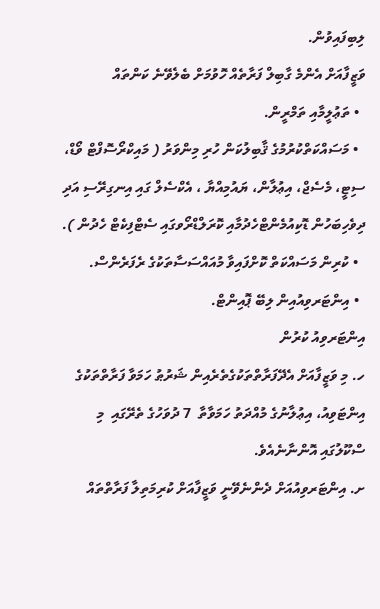ލިބިފައިވުން.
ވަޒީފާއަށް އެންމެ ގާބިލް ފަރާތެއް ހޮވުމަށް ބެލެވޭނެ ކަންތައް
  • ތަޢުލީމާއި ތަމްރީން.
  • މަސައްކަތްކުރުމުގެ ޤާބިލުކަން ހުރި މިންވަރު ( މައިކްރޯސޮފްޓް ވޯޑް، ސިޓީ، މެސެޖް، އިޢުލާން، ޔައުމިއްޔާ ، އެކްސެލް ގައި އިނގިރޭސި އަދި ދިވެހިބަހުން ޑޮކިއުމެންޓްހެދުމާއި ކޮރަލްޑްރޯވގައި ސެޓްފިކެޓް ހެދުން ).
  • ކުރިން މަސައްކަތް ކޮށްފައިވާ މުއައްސަސާތަކުގެ ރެފަރެންސް.
  • އިންޓަރވިއުއިން ލިބޭ ޕޮއިންޓް.
އިންޓަރވިއު ކުރުން
ހ. މި ވަޒީފާއަށް އެދޭފަރާތްތަކުގެތެރެއިން ޝަރުޠު ހަމަވާ ފަރާތްތަކުގެ އިންޓަވިއު، އިޢުލާނުގެ މުއްދަތު ހަމަވާތާ  7 ދުވަހުގެ ތެރޭގައި  މި ސްކޫލުގައި އޮންނާނެއެވެ.
ށ. އިންޓަރވިއުއަށް ދެންނެވޭނީ ވަޒީފާއަށް ކުރިމަތިލާ ފަރާތްތައް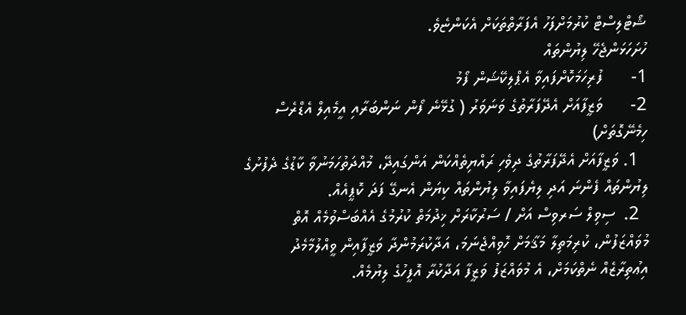ޝޯޓްލިސްޓް ކުރުމަށްފަހު އެފަރާތްތަކަށް އެކަންޏެވެ.
ހުށަހަޅަންޖެހޭ ލިޔުންތައް
1-      ފުރިހަމަކޮށްފައިވާ އެޕްލިކޭޝަން ފޯމު
2-      ވަޒީފާއަށް އެދޭފަރާތުގެ ވަނަވަރު ( ގުޅޭނެ ފޯން ނަންބަރާއި އީމެއިލް އެޑްރެސް ހިމެނޭގޮތަށް)
  1. ވަޒީފާއަށް އެދޭފަރާތުގެ ދިވެހި ރައްޔިތެއްކަން އަންގައިދޭ، މުއްދަތުހަމަނުވާ ކާޑުގެ ދެފުށުގެ ލިޔުންތައް ފެންނަ އަދި ލިޔެފައިވާ ލިޔުންތައް ކިޔަން އެނގޭ ފަދަ ކޮޕީއެއް.
  2.  ސިވިލް ސަރވިސް އަށް / ސަރުކާރަށް ޚިދުމަތް ކުރުމުގެ އެއްބަސްވުމެއް އޮތް މުވައްޒަފުން، ކުރިމަތިލާ މަޤާމަށް ހޮވިއްޖެނަމަ، އަދާކުރަމުންދާ ވަޒީފާއިން ވީއްލުމާމެދު އިޢުތިރާޒެއް ނެތްކަމަށް، އެ މުވައްޒަފު ވަޒީފާ އަދާކުރާ އޮފީހުގެ ލިޔުމެއް.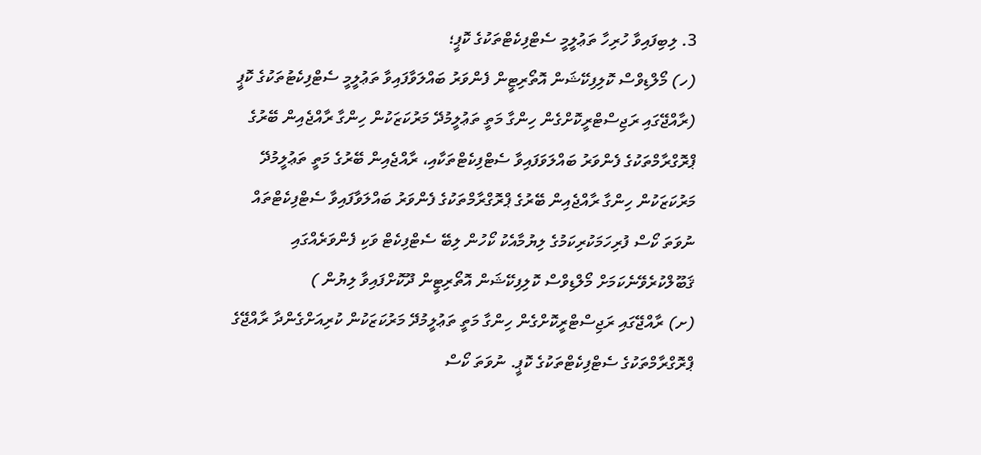3. ލިބިފައިވާ ހުރިހާ ތަޢުލީމީ ސެޓްފިކެޓްތަކުގެ ކޮޕީ؛
(ހ) މޯލްޑިވްސް ކޮލިފިކޭޝަން އޮތޯރިޓީން ފެންވަރު ބައްލަވާފައިވާ ތަޢުލީމީ ސެޓްފިކެޓުތަކުގެ ކޮޕީ (ރާއްޖޭގައި ރަޖިސްޓްރީކޮށްގެން ހިންގާ މަތީ ތަޢުލީމުދޭ މަރުކަޒަކުން ހިންގާ ރާއްޖެއިން ބޭރުގެ ޕްރޮގްރާމްތަކުގެ ފެންވަރު ބައްލަވަފައިވާ ސެޓްފިކެޓްތަކާއި، ރާއްޖެއިން ބޭރުގެ މަތީ ތަޢުލީމުދޭ މަރުކަޒަކުން ހިންގާ ރާއްޖެއިން ބޭރުގެ ޕްރޮގްރާމްތަކުގެ ފެންވަރު ބައްލަވާފައިވާ ސެޓްފިކެޓްތައް ނުވަތަ ކޯސް ފުރިހަމަކުރިކަމުގެ ލިޔުމާއެކު ކޯހުން ލިބޭ ސެޓްފިކެޓް ވަކި ފެންވަރެއްގައި ޤަބޫލްކުރެވޭނެކަމަށް މޯލްޑިވްސް ކޮލިފިކޭޝަން އޮތޯރިޓީން ދޫކޮށްފައިވާ ލިޔުން )
(ށ) ރާއްޖޭގައި ރަޖިސްޓްރީކޮށްގެން ހިންގާ މަތީ ތަޢުލީމުދޭ މަރުކަޒަކުން ކުރިއަށްގެންދާ ރާއްޖޭގެ ޕްރޮގްރާމްތަކުގެ ސެޓްފިކެޓްތަކުގެ ކޮޕީ. ނުވަތަ ކޯސް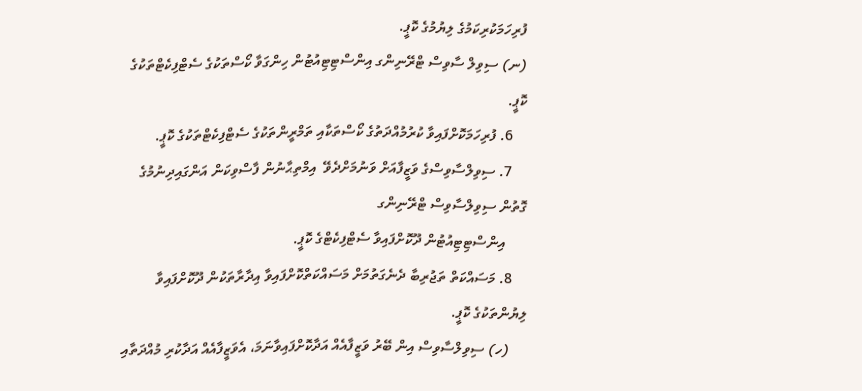ފުރިހަމަކުރިކަމުގެ ލިޔުމުގެ ކޮޕީ.
(ނ) ސިވިލް ސާވިސް ޓްރޭނިންގ އިންސްޓިޓިއުޓުން ހިންގަވާ ކޯސްތަކުގެ ސެޓްފިކެޓްތަކުގެ ކޮޕީ.
    6. ފުރިހަމަކޮށްފައިވާ ކުރުމުއްދަތުގެ ކޯސްތަކާއި ތަމްރީންތަކުގެ ސެޓްފިކެޓްތަކުގެ ކޮޕީ.
    7. ސިވިލްސާވިސްގެ ވަޒީފާއަށް ވަނުމަށްދެވޭ  އިމްތިޙާނުން ފާސްވިކަން އަންގައިދިނުމުގެ ގޮތުން ސިވިލްސާވިސް ޓްރޭނިންގ
      އިންސްޓިޓިއުޓުން ދޫކޮށްފައިވާ ސެޓްފިކެޓްގެ ކޮޕީ.
    8. މަސައްކަތް ތަޖުރިބާ ދެނެގަތުމަށް މަސައްކަތްކޮށްފައިވާ އިދާރާތަކުން ދޫކޮށްފައިވާ ލިޔުންތަކުގެ ކޮޕީ.
     (ހ) ސިވިލްސާވިސް އިން ބޭރު ވަޒީފާއެއް އަދާކޮށްފައިވާނަމަ، އެވަޒީފާއެއް އަދާކުރި މުއްދަތާއި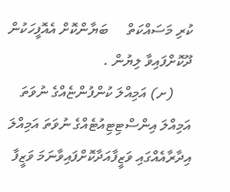ކުރި މަސައްކަތް     ބަޔާންކޮށް އެއޮފީހަކުން ދޫކޮށްފައިވާ ލިޔުން .
     (ށ) އަމިއްލަ ކުންފުންޏެއްގެ ނުވަތަ އަމިއްލަ އިންސްޓިޓިއުޓެއްގެ ނުވަތަ އަމިއްލަ އިދާރާއެއްގައި ވަޒީފާއަދާކޮށްފައިވާނަމަ ވަޒީފާ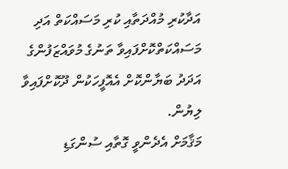އަދާކުރި މުއްދަތާއި ކުރި މަސައްކަތް އަދި މަސައްކަތްކޮށްފައިވާ ތަނުގެ މުވައްޒަފުންގެ އަދަދު ބަޔާންކޮށް އެއޮފީހަކުން ދޫކޮށްފައިވާ ލިޔުން.
މަޤާމަށް އެދެންވީ ގޮތާއި ސުންގަޑި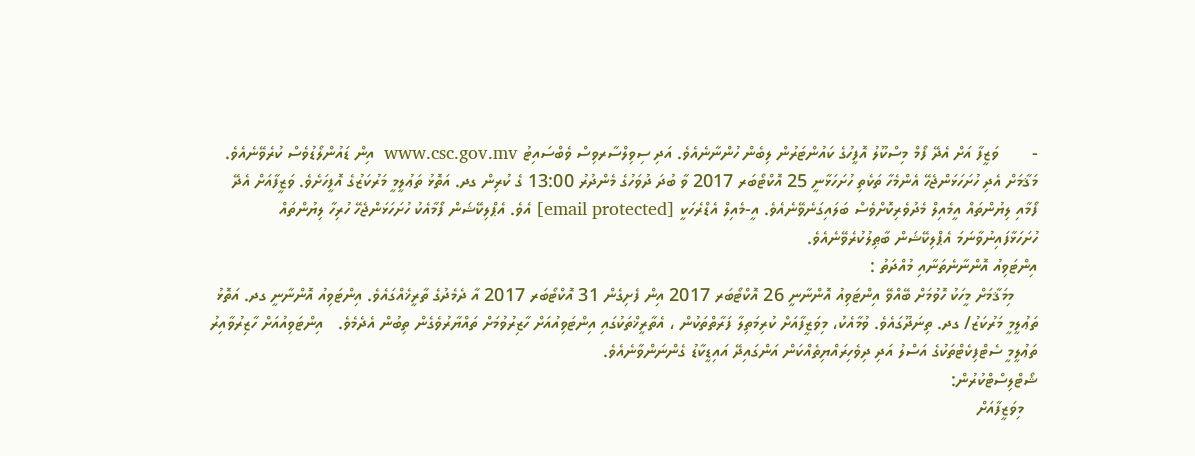-       ވަޒީފާ އަށް އެދޭ ފޯމް މިސްކޫލު އޮފީހުގެ ކައުންޓަރުން ލިބެން ހުންނާނެއެވެ. އަދި ސިވިލްސާރވިސް ވެބްސައިޓު www.csc.gov.mv  އިން ޑައުންލޯޑުވެސް ކުރެވޭނެއެވެ. މަޤާމަށް އެދި ހުށަހަޅަންޖެހޭ އެންމެހާ ތަކެތި ހުށަހަޅާނީ 25 އޮކްޓޯބަރ 2017 ވާ ބުދަ ދުވަހުގެ މެންދުރު 13:00 ގެ ކުރިން ގދ. އަތޮޅު ތަޢުލީމީ މަރުކަޒުގެ އޮފީހަށެވެ. ވަޒީފާއަށް އެދޭ ފޯމާއި ލިޔުންތައް އީމެއިލް މެދުވެރިކޮށްވެސް ބަލައިގަނެވޭނެއެވެ. އީ-މެއިލް އެޑްރެހަކީ [email protected] އެވެ. އެޕްލިކޭޝަން ފޯމާއެކު ހުށަހަޅަންޖެހޭ ހުރިހާ ލިޔުންތައް ހުށަހަޅާފައިނުވާނަމަ އެޕްލިކޭޝަން ބާޠިލުކުރެވޭނެއެވެ.
އިންޓަވިއު އޮންނާނެތަނާއި މުއްދަތު :
     މިމަޤާމަށް މީހަކު ހޮވުމަށް ބޭއްވޭ އިންޓަވިއު އޮންނާނީ 26 އޮކްޓޯބަރ 2017 އިން ފެށިގެން 31 އޮކްޓޯބަރ 2017 އާ ދެމެދުގެ ތާރީޚެއްގައެވެ. އިންޓަވިއު އޮންނާނީ ގދ. އަތޮޅު ތަޢުލީމީ މަރުކަޒު/ ގދ. ތިނަދޫގައެވެ. ވުމާއެކު، މިވަޒީފާއަށް ކުރިމަތިލާ ފަރާތްތަކުން ، އެތާރީޚްތަކުގައި އިންޓަވިއުއަށް ހާޒިރުވުމަށް ތައްޔާރުވެގެން ތިބުން އެދެމެވެ.   އިންޓަވިއުއަށް ހާޒިރުވާއިރު ތަޢުލީމީ ސެޓްފިކެޓްތަކުގެ އަސްލު އަދި ދިވެހިރައްޔިތެއްކަން އަންގައިދޭ އައިޑީކާޑު ގެންނަންވާނެއެވެ.
ޝޯޓްލިސްޓްކުރުން:
   މިވަޒީފާއަށް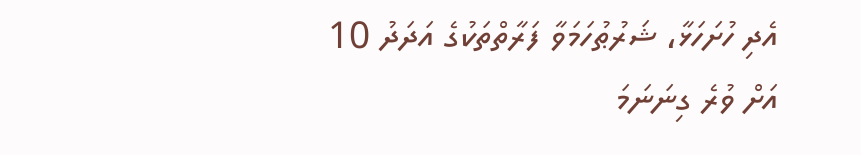އެދި ހުށަހަޅާ، ޝަރުޠުހަމަވާ ފަރާތްތަކުގެ އަދަދު 10 އަށް ވުރެ ގިނަނަމަ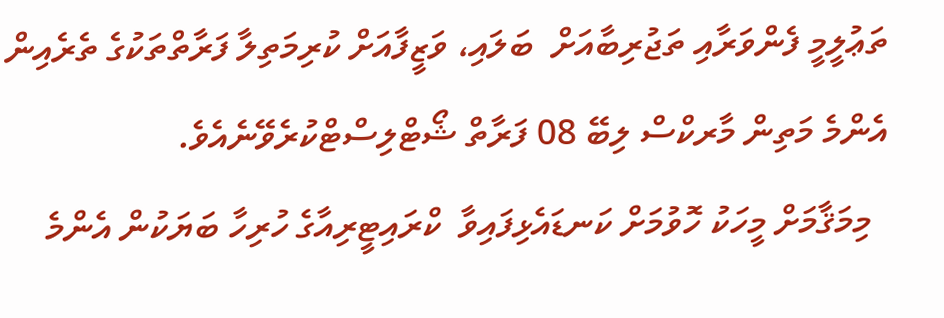ތަޢުލީމީ ފެންވަރާއި ތަޖުރިބާއަށް  ބަލައި، ވަޒީފާއަށް ކުރިމަތިލާ ފަރާތްތަކުގެ ތެރެއިން  އެންމެ މަތިން މާރކްސް ލިބޭ 08 ފަރާތް ޝޯޓްލިސްޓްކުރެވޭނެއެވެ.
  މިމަޤާމަށް މީހަކު ހޮވުމަށް ކަނޑައެޅިފައިވާ  ކްރައިޓީރިއާގެ ހުރިހާ ބަޔަކުން އެންމެ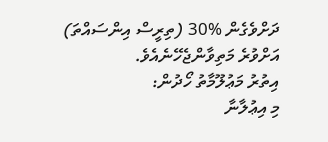ދަށްވެގެން %30 (ތިރީސް އިންސައްތަ) އަށްވުރެ މަތިވާންޖެހޭނެއެވެ.
އިތުރު މަޢުލޫމާތު ހޯދުން:
މި އިޢުލާނާ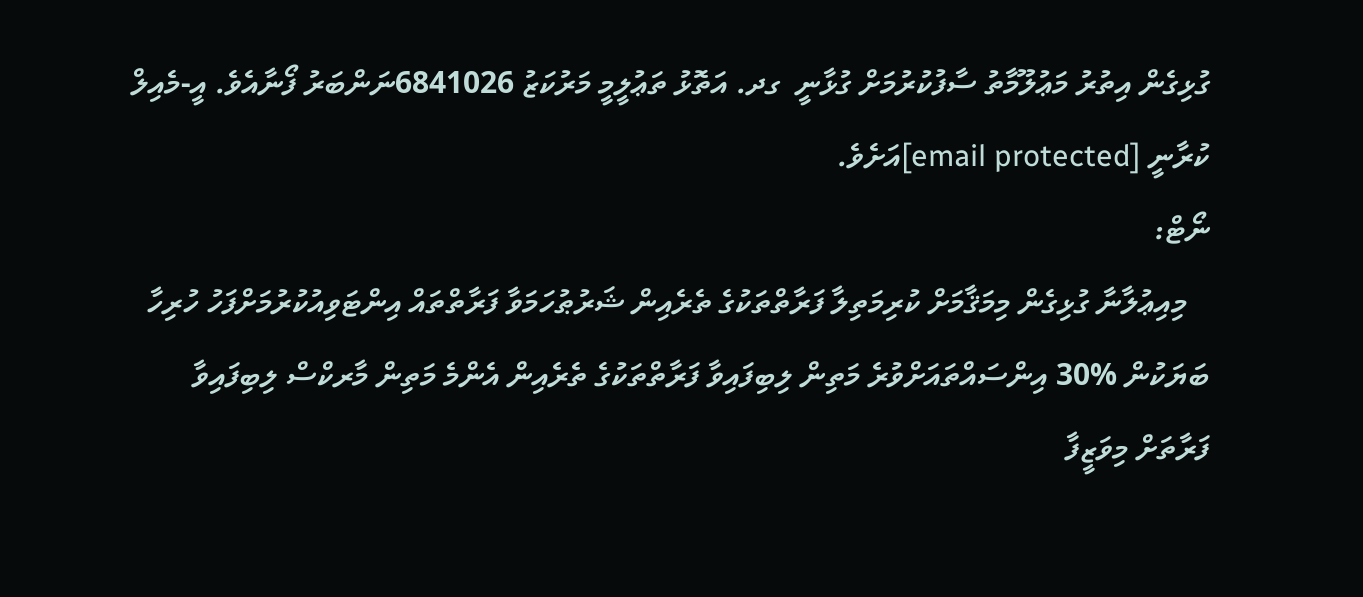ގުޅިގެން އިތުރު މަޢުލޫމާތު ސާފުކުރުމަށް ގުޅާނީ  ގދ. އަތޮޅު ތަޢުލީމީ މަރުކަޒު 6841026ނަންބަރު ފޯނާއެވެ. އީ-މެއިލް ކުރާނީ [email protected]އަށެވެ.
ނޯޓް:
   މިއިޢުލާނާ ގުޅިގެން މިމަޤާމަށް ކުރިމަތިލާ ފަރާތްތަކުގެ ތެރެއިން ޝަރުޠުހަމަވާ ފަރާތްތައް އިންޓަވިއުކުރުމަށްފަހު ހުރިހާ ބަޔަކުން %30 އިންސައްތައަށްވުރެ މަތިން ލިބިފައިވާ ފަރާތްތަކުގެ ތެރެއިން އެންމެ މަތިން މާރކްސް ލިބިފައިވާ ފަރާތަށް މިވަޒީފާ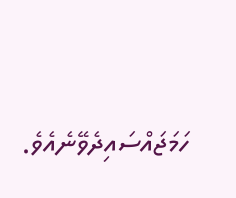ހަމަޖައްސައިދެވޭނެއެވެ.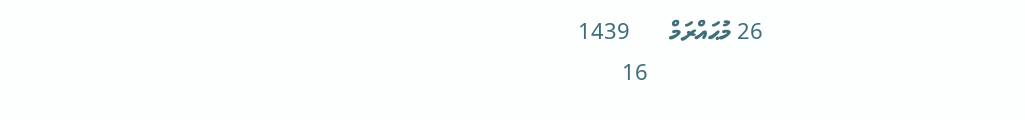26 މުޙައްރަމް       1439
                    16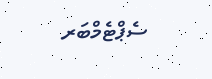ސެޕްޓެމްބަރ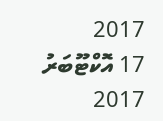2017
17 އޮކްޓޫބަރު 2017